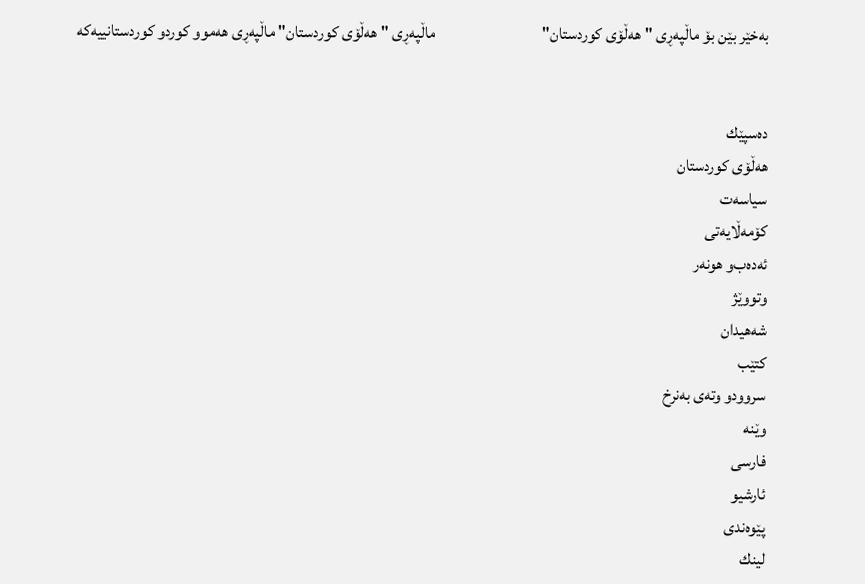بەخێر بێن بۆ ماڵپەڕی‌ "هەڵۆی‌ كوردستان"                                ماڵپەڕی‌ "هەڵۆی‌ كوردستان" ماڵپەڕی‌ هەموو كورد‌و كوردستانییەكە


ده‌سپێك
هه‌ڵۆی‌ كوردستان
سیاسه‌ت
كۆمه‌ڵایه‌تی‌
ئه‌ده‌ب‌و هونه‌ر
وتووێژ
شه‌هیدان
كتێب
سروود‌و وته‌ی‌ به‌نرخ
وێنه
فارسی
ئارشیو
پێوه‌ندی‌
لینك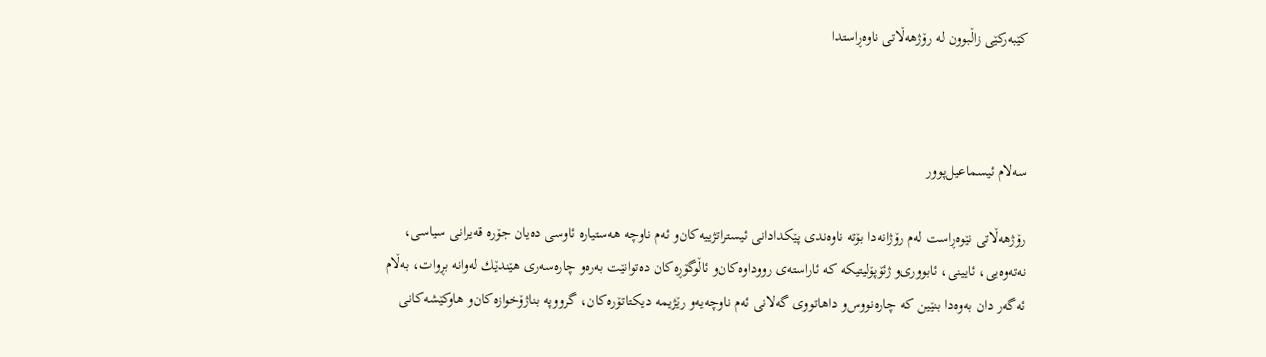كێبه‌ركێی‌ زاڵبوون له‌ رۆژهه‌ڵاتی‌ ناوه‌ڕاستدا



سه‌لام ئیسماعیل‌پوور

رۆژهه‌ڵاتی‌ نێوه‌ڕاست له‌م رۆژانه‌دا بۆته‌ ناوه‌ندی‌ پێكدادانی‌ ئیستراتژییه‌كان‌و ئه‌م ناوچه‌ هه‌ستیاره‌ ئاوسی‌ ده‌یان جۆره‌ قه‌یرانی‌ سیاسی‌، نه‌ته‌وه‌یی‌، ئایینی‌، ئابووری‌‌و ژئۆپۆلیتیكه‌ كه‌ ئاراسته‌ی‌ رووداوه‌كان‌و ئاڵوگۆڕه‌كان ده‌توانێت به‌ره‌و چاره‌سه‌ری‌ هێندێك له‌وانه‌ بڕوات، به‌ڵام ئه‌گه‌ر دان به‌وه‌دا بنێین كه‌ چاره‌نووس‌و داهاتووی‌ گه‌لانی‌ ئه‌م ناوچه‌یه‌‌و رێژیمه‌ دیكتاتۆره‌كان، گرووپه‌ بناژۆخوازه‌كان‌و هاوكێشه‌كانی‌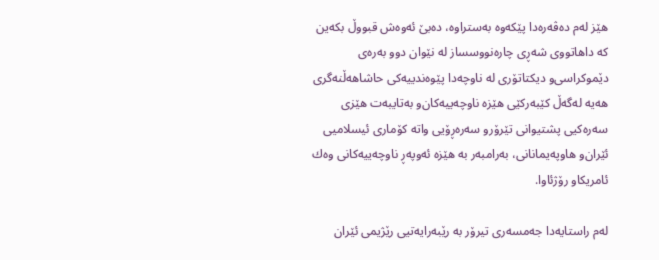هێز له‌م ده‌ڤه‌ره‌دا پێكه‌وه‌ به‌ستراوه‌، ‌ده‌بێ‌ ئه‌وه‌ش قبووڵ بكه‌ین كه‌ داهاتووی‌ شه‌ڕی‌ چاره‌نووسساز له‌ نێوان دوو به‌ره‌ی‌ دێموكراسی‌‌و دیكتاتۆری‌ له‌ ناوچه‌دا پێوه‌ندییه‌كی‌ حاشاهه‌ڵنه‌گری‌ هه‌یه‌ له‌گه‌ڵ كێبه‌ركێی‌ هێزه‌ ناوچه‌ییه‌كان‌و به‌تایبه‌ت هێزی‌ سه‌ره‌كیی‌ پشتیوانی‌ تێرۆر‌و سه‌ره‌ڕۆیی‌ واته‌ كۆماری‌ ئیسلامیی‌ ئێران‌و هاوپه‌یمانانی‌، به‌رامبه‌ر به‌ هێزه‌ ئه‌وپه‌ڕ ناوچه‌ییه‌كانی‌ وه‌ك ئامریكا‌و رۆژئاوا.

له‌م راستایه‌دا جه‌مسه‌ری‌ تیرۆر به‌ رێبه‌رایه‌تیی‌ رێژیمی‌ ئێران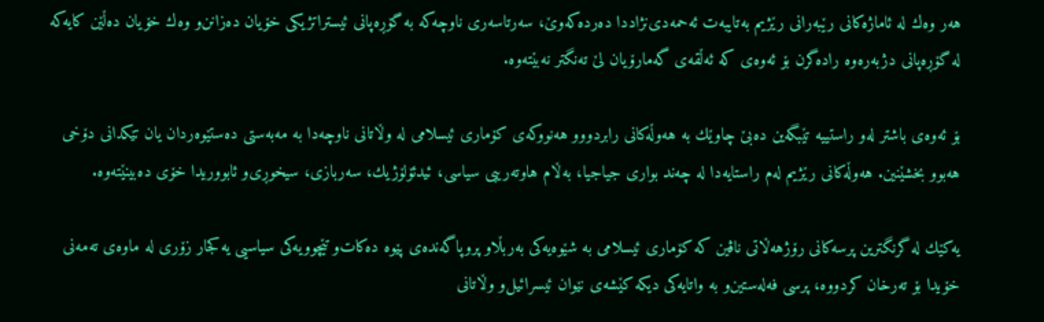هه‌ر وه‌ك له‌ ئاماژه‌كانی‌ رێبه‌رانی‌ رێژیم به‌تایبه‌ت ئه‌حمه‌دی‌‌نژاددا ده‌رده‌كه‌وێ‌، سه‌رتاسه‌ری‌ ناوچه‌كه‌ به‌ گۆڕه‌پانی‌ ئیستراتژیكی‌ خۆیان ده‌زانن‌و وه‌ك خۆیان ده‌ڵێن كایه‌كه‌ له‌ گۆڕه‌پانی‌ دژبه‌ره‌وه‌ راده‌گرن بۆ ئه‌وه‌ی‌ كه‌ ئه‌ڵقه‌ی‌ گه‌مارۆیان لێ ته‌نگتر نه‌بێته‌وه‌.

بۆ ئه‌وه‌ی‌ باشتر له‌و راستییه‌ تێبگه‌ین ده‌بێ‌ چاوێك به‌ هه‌وڵه‌كانی‌ رابردوو‌و هه‌نووكه‌ی‌ كۆماری‌ ئیسلامی‌ له‌ وڵاتانی‌ ناوچه‌دا به‌ مه‌به‌ستی‌ ده‌ستێوه‌ردان یان تێكدانی‌ دۆخی‌ هه‌بوو بخشێنین. هه‌وڵه‌كانی‌ رێژیم له‌م راستایه‌دا له‌ چه‌ند بواری‌ جیاجیا، به‌ڵام هاوته‌ریبی‌ سیاسی‌، ئیدئۆلۆژیك، سه‌ربازی‌، سیخوڕی‌‌و ئابووریدا خۆی‌ ده‌بینێته‌وه‌.

یه‌كێك له‌ گرنگترین پرسه‌كانی‌ رۆژهه‌ڵاتی‌ ناڤین كه‌ كۆماری‌ ئیسلامی‌ به‌ شێوه‌یه‌كی‌ به‌ربڵاو پر‌وپاگه‌نده‌ی‌ پێوه‌ ده‌كات‌و تێچوویه‌كی‌ سیاسیی‌ یه‌كجار زۆری‌ له‌ ماوه‌ی‌ ته‌مه‌نی‌ خۆیدا بۆ ته‌رخان كردووه‌، پرسی‌ فه‌له‌ستین‌و به‌ واتایه‌كی‌ دیكه‌ كێشه‌ی‌ نێوان ئیسرائیل‌و وڵاتانی‌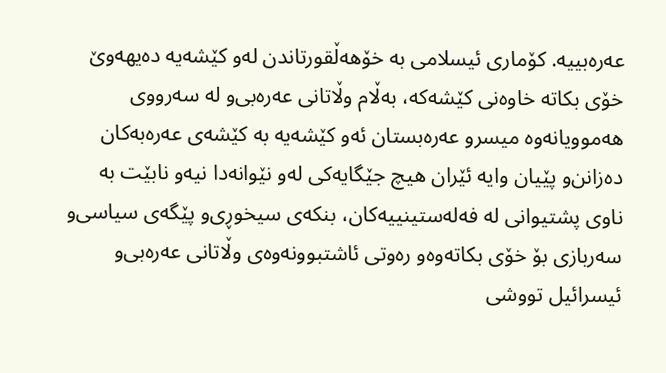عه‌ره‌بییه‌. كۆماری‌ ئیسلامی‌ به‌ خۆهه‌ڵقورتاندن له‌و كێشه‌یه‌ ده‌یهه‌وێ‌ خۆی‌ بكاته‌ خاوه‌نی‌ كێشه‌كه‌، به‌ڵام وڵاتانی‌ عه‌ره‌بی‌‌و له‌ سه‌رووی‌ هه‌موویانه‌وه‌ میسر‌و عه‌ره‌بستان ئه‌و كێشه‌یه‌ به‌ كێشه‌ی‌ عه‌ره‌به‌كان ده‌زانن‌و پێیان وایه‌ ئێران هیچ جێگایه‌كی‌ له‌و نێوانه‌دا نیه‌‌و نابێت به‌ ناوی‌ پشتیوانی‌ له‌ فه‌له‌ستینییه‌كان، بنكه‌ی‌ سیخوڕی‌‌و پێگه‌ی‌ سیاسی‌‌و سه‌ربازی‌ بۆ خۆی‌ بكاته‌وه‌‌و ره‌وتی‌ ئاشتبوونه‌وه‌ی‌ وڵاتانی‌ عه‌ره‌بی‌‌و ئیسرائیل تووشی‌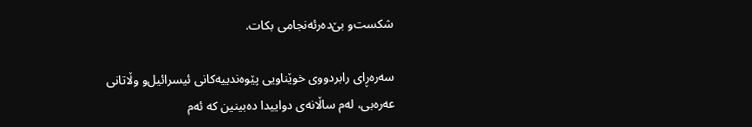شكست‌و بێ‌ده‌رئه‌نجامی‌ بكات.

سه‌ره‌ڕای‌ رابردووی‌ خوێناویی‌ پێوه‌ندییه‌كانی‌ ئیسرائیل‌و وڵاتانی‌ عه‌ره‌بی‌، له‌م ساڵانه‌ی‌ دواییدا ده‌بینین كه‌ ئه‌م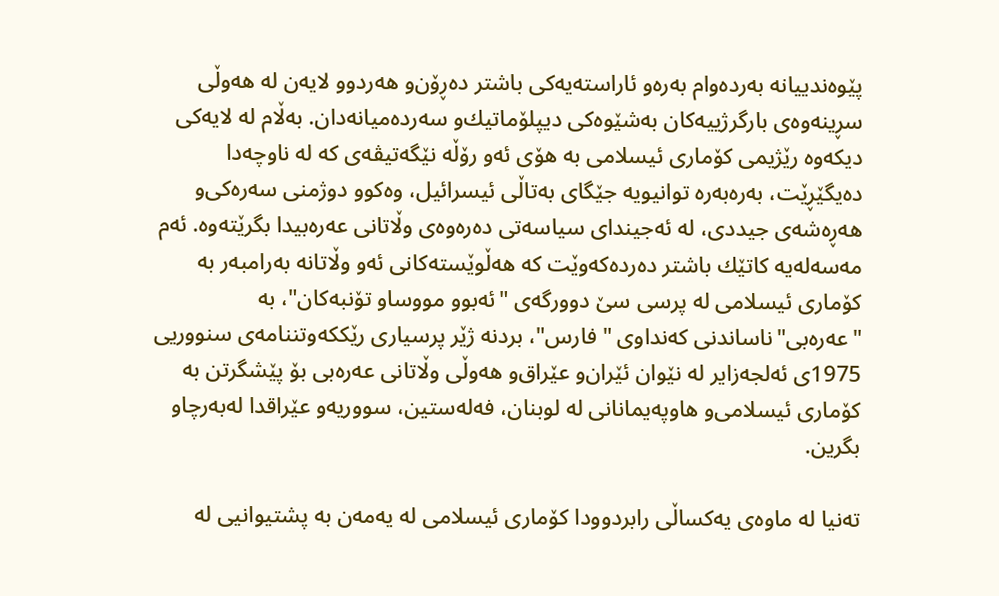پێوه‌ندییانه‌ به‌رده‌وام به‌ره‌و ئاراسته‌یه‌كی‌ باشتر ده‌ڕۆن‌و هه‌ردوو لایه‌ن له‌ هه‌وڵی‌ سڕینه‌وه‌ی‌ بارگرژییه‌كان به‌شێوه‌كی‌ دیپلۆماتیك‌و سه‌رده‌میانه‌دان. به‌ڵام له‌ لایه‌كی‌ دیكه‌وه‌ رێژیمی‌ كۆماری‌ ئیسلامی‌ به‌ هۆی‌ ئه‌و رۆڵه‌ نێگه‌تیڤه‌ی‌ كه‌ له‌ ناوچه‌دا ده‌یگێڕێت، به‌ره‌به‌ره‌ توانیویه‌ جێگای‌ به‌تاڵی‌ ئیسرائیل، وه‌كوو دوژمنی‌ سه‌ره‌كی‌‌و هه‌ڕه‌شه‌ی‌ جیددی‌، له‌ ئه‌جیندای‌ سیاسه‌تی‌ ده‌ره‌وه‌ی‌ وڵاتانی‌ عه‌ره‌بیدا بگرێته‌وه‌. ئه‌م مه‌سه‌له‌یه‌ كاتێك باشتر ده‌رده‌كه‌وێت كه‌ هه‌ڵوێسته‌كانی‌ ئه‌و وڵاتانه‌ به‌رامبه‌ر به‌ كۆماری‌ ئیسلامی‌ له‌ پرسی‌ سێ‌ دوورگه‌ی‌ "ئه‌بوو مووسا‌و تۆنبه‌كان"، به‌ "عه‌ره‌بی‌"ناساندنی‌ كه‌نداوی‌ "فارس"، بردنه‌ ژێر پرسیاری‌ رێككه‌وتننامه‌ی‌ سنووریی‌ 1975ی‌ ئه‌لجه‌زایر له‌ نێوان ئێران‌و عێراق‌و هه‌وڵی‌ وڵاتانی‌ عه‌ره‌بی‌ بۆ پێشگرتن به‌ كۆماری‌ ئیسلامی‌‌و هاوپه‌یمانانی‌ له‌ لوبنان، فه‌له‌ستین، سووریه‌‌و عێراقدا له‌به‌رچاو بگرین.

ته‌نیا له‌ ماوه‌ی‌ یه‌كساڵی‌ رابردوودا كۆماری‌ ئیسلامی‌ له‌ یه‌مه‌ن به‌ پشتیوانیی‌ له‌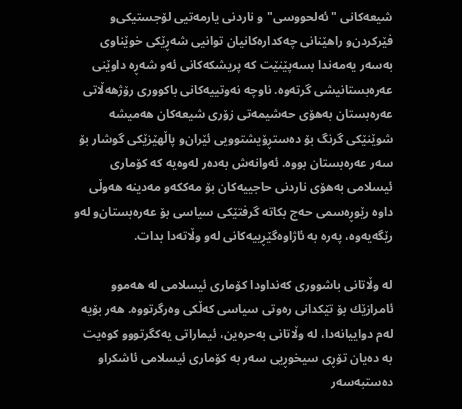شیعه‌كانی‌ "ئه‌لحووسی‌"و ناردنی‌ یارمه‌تیی‌ لۆجستیكی‌‌و فێركردن‌و راهێنانی‌ چه‌كداره‌كانیان توانیی‌ شه‌ڕێكی‌ خوێناوی‌ به‌سه‌ر یه‌مه‌ندا بسه‌پێنێت كه‌ پریشكه‌كانی‌ ئه‌و شه‌ڕه‌ داوێنی‌ عه‌ره‌بستانیشی‌ گرته‌وه‌. ناوچه‌ نه‌وتییه‌كانی‌ باكووری‌ رۆژهه‌ڵاتی‌ عه‌ره‌بستان به‌هۆی‌ حه‌شیمه‌تی‌ زۆری‌ شیعه‌كان هه‌میشه‌ شوێنێكی‌ گرنگ بۆ ده‌ستڕۆیشتوویی‌ ئێران‌و پاڵهێزێكی‌ گوشار بۆ سه‌ر عه‌ره‌بستان بووه‌. ئه‌وانه‌ش به‌ده‌ر له‌وه‌یه‌ كه‌ كۆماری‌ ئیسلامی‌ به‌هۆی‌ ناردنی‌ حاجییه‌كان بۆ مه‌ككه‌‌و مه‌دینه‌ هه‌وڵی‌ داوه‌ رێوڕه‌سمی‌ حه‌ج بكاته‌ گرفتێكی‌ سیاسی‌ بۆ عه‌ره‌بستان‌و له‌و رێگه‌یه‌وه‌، په‌ره‌ به‌ ئاژاوه‌گێڕییه‌كانی‌ له‌و وڵاته‌دا بدات.

له‌ وڵاتانی‌ باشووری‌ كه‌نداودا كۆماری‌ ئیسلامی‌ له‌ هه‌موو ئامرازێك بۆ تێكدانی‌ ره‌وتی‌ سیاسی‌ كه‌ڵكی‌ وه‌رگرتووه‌. هه‌ر بۆیه‌ له‌م دواییانه‌دا، له‌ وڵاتانی‌ به‌حره‌ین، ئیماراتی‌ یه‌كگرتوو‌و كوه‌یت به‌ ده‌یان تۆڕی‌ سیخوڕیی‌ سه‌ر به‌ كۆماری‌ ئیسلامی‌ ئاشكرا‌و ده‌ستبه‌سه‌ر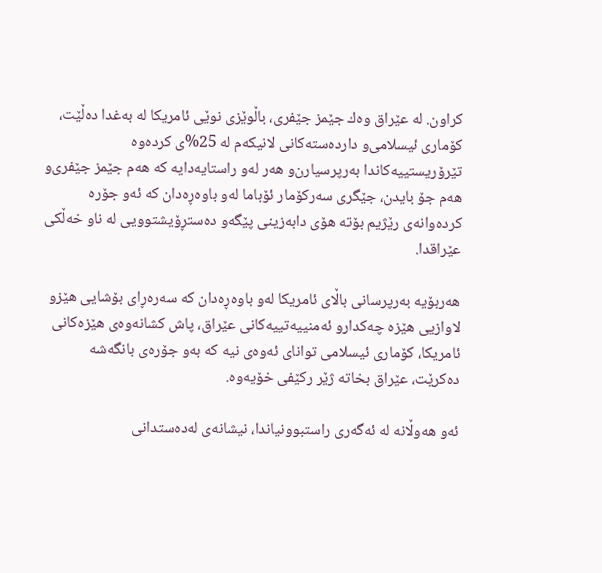كراون. له‌ عێراق وه‌ك جێمز جێفری‌، باڵوێزی‌ نوێی‌ ئامریكا له‌ به‌غدا ده‌ڵێت، كۆماری‌ ئیسلامی‌‌و دارده‌سته‌كانی‌ لانیكه‌م له‌ 25%ی‌ كرده‌وه‌ تێرۆریستییه‌كاندا به‌رپرسیارن‌و هه‌ر له‌و راستایه‌دایه‌ كه‌ هه‌م جێمز جێفری‌‌و هه‌م جۆ بایدن، جێگری‌ سه‌ركۆمار ئۆباما له‌و باوه‌ڕه‌دان كه‌ ئه‌و جۆره‌ كرده‌وانه‌ی‌ رێژیم بۆته‌ هۆی‌ دابه‌زینی‌ پێگه‌‌و ده‌ستڕۆیشتوویی‌ له‌ ناو خه‌ڵكی‌ عێراقدا.

هه‌ربۆیه‌ به‌رپرسانی‌ باڵای‌ ئامریكا له‌و باوه‌ڕه‌دان كه‌ سه‌ره‌ڕای‌ بۆشایی‌ هێز‌و لاوازیی‌ هێزه‌ چه‌كدار‌و ئه‌منییه‌تییه‌كانی‌ عێراق، پاش كشانه‌وه‌ی‌ هێزه‌كانی‌ ئامریكا، كۆماری‌ ئیسلامی‌ توانای‌ ئه‌وه‌ی‌ نیه‌ كه‌ به‌و جۆره‌ی‌ بانگه‌شه‌ ده‌كرێت، عێراق بخاته‌ ژێر ركێفی‌ خۆیه‌وه‌.

ئه‌و هه‌وڵانه‌ له‌ ئه‌گه‌ری‌ راستبوونیاندا، نیشانه‌ی‌ له‌ده‌ستدانی‌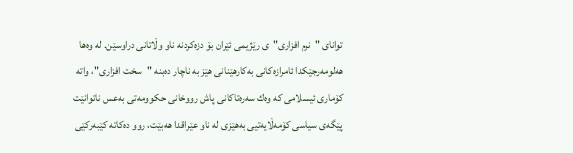توانای‌ "نرم افزاری‌"ی‌ رێژیمی‌ ئێران بۆ دزه‌كردنه‌ ناو وڵاتانی‌ دراوسێن. له‌ وه‌ها هه‌لومه‌رجێكدا ئامرازه‌كانی‌ به‌كارهێنانی‌ هێز به‌ ناچار ده‌بنه‌ "سخت افزاری‌"، واته‌ كۆماری‌ ئیسلامی‌ كه‌ وه‌ك سه‌ره‌تاكانی‌ پاش رووخانی‌ حكوومه‌تی‌ به‌عس ناتوانێت پێگه‌ی‌ سیاسی‌ كۆمه‌ڵایه‌تیی‌ به‌هێزی‌ له‌ ناو عێراقدا هه‌بێت، روو ده‌كاته‌ كێبه‌ركێی‌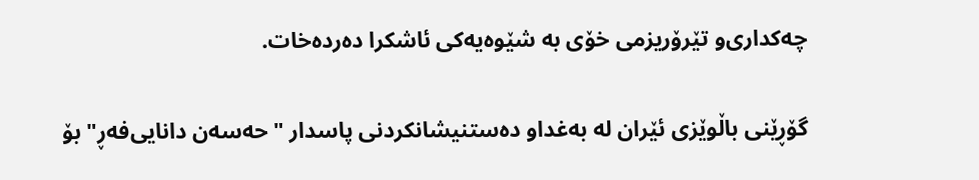چه‌كداری‌‌و تێرۆریزمی‌ خۆی‌ به‌ شێوه‌یه‌كی‌ ئاشكرا ده‌رده‌خات.

گۆڕێنی‌ باڵوێزی‌ ئێران له‌ به‌غدا‌و ده‌ستنیشانكردنی‌ پاسدار "حه‌سه‌ن دانایی‌فه‌ڕ" بۆ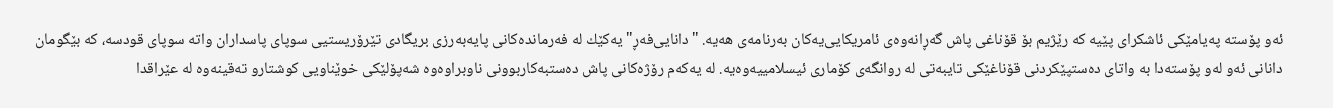ئه‌و پۆسته‌ په‌یامێكی‌ ئاشكرای‌ پێیه‌ كه‌ رێژیم بۆ قۆناغی‌ پاش گه‌ڕانه‌وه‌ی‌ ئامریكایی‌یه‌كان به‌رنامه‌ی‌ هه‌یه‌. "دانایی‌فه‌ڕ" یه‌كێك له‌ فه‌رمانده‌كانی‌ پایه‌به‌رزی‌ بریگادی‌ تێرۆریستیی‌ سوپای‌ پاسداران واته‌ سوپای‌ قودسه‌، كه‌ بێگومان دانانی‌ ئه‌و له‌و پۆسته‌دا به‌ واتای‌ ده‌ستپێكردنی‌ قۆناغێكی‌ تایبه‌تی‌ له‌ روانگه‌ی‌ كۆماری‌ ئیسلامییه‌وه‌یه‌. له‌ یه‌كه‌م رۆژه‌كانی‌ پاش ده‌ستبه‌كاربوونی‌ ناوبراوه‌وه‌ شه‌پۆلێكی‌ خوێناویی‌ كوشتار‌و ته‌قینه‌وه‌ له‌ عێراقدا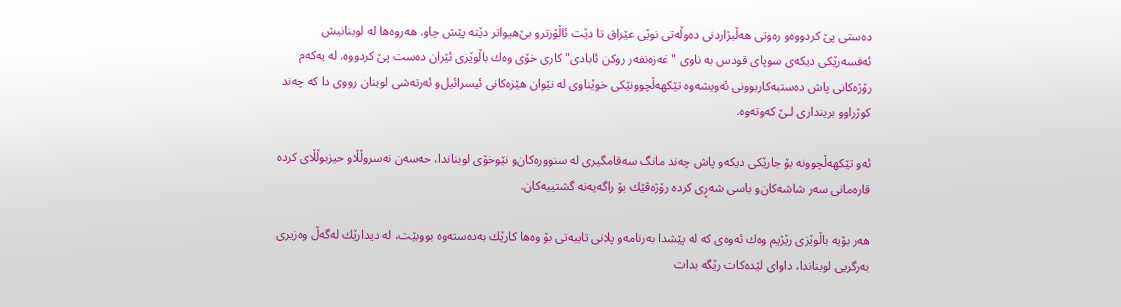ده‌ستی‌ پێ‌ كردووه‌‌و ره‌وتی‌ هه‌ڵبژاردنی‌ ده‌وڵه‌تی‌ نوێی‌ عێراق تا دێت ئاڵۆزتر‌و بێ‌هیواتر دێته‌ پێش چاو. هه‌روه‌ها له‌ لوبنانیش ئه‌فسه‌رێكی‌ دیكه‌ی‌ سوپای‌ قودس به‌ ناوی‌ "غه‌زه‌نفه‌ر روكن ئابادی‌" كاری‌ خۆی‌ وه‌ك باڵوێزی‌ ئێران ده‌ست پێ‌ كردووه‌. له‌ یه‌كه‌م رۆژه‌كانی‌ پاش ده‌ستبه‌كاربوونی‌ ئه‌ویشه‌وه‌ تێكهه‌ڵچوونێكی‌ خوێناوی‌ له‌ نێوان هێزه‌كانی‌ ئیسرائیل‌و ئه‌رته‌شی‌ لوبنان رووی‌ دا كه‌ چه‌ند كوژراو‌و برینداری‌ لـێ‌ كه‌وته‌وه‌.

ئه‌و تێكهه‌ڵچوونه‌ بۆ جارێكی‌ دیكه‌‌و پاش چه‌ند مانگ سه‌قامگیری‌ له‌ سنووره‌كان‌و نێوخۆی‌ لوبناندا، حه‌سه‌ن نه‌سروڵڵا‌و حیزبوڵڵای‌ كرده‌ قاره‌مانی‌ سه‌ر شاشه‌كان‌و باسی‌ شه‌ڕی‌ كرده‌ رۆژه‌ڤێك بۆ راگه‌یه‌نه‌ گشتییه‌كان.

هه‌ر بۆیه‌ باڵوێزی‌ رێژیم وه‌ك ئه‌وه‌ی‌ كه‌ له‌ پێشدا به‌رنامه‌‌و پلانی‌ تایبه‌تی‌ بۆ وه‌ها كارێك به‌ده‌سته‌وه‌ بووبێت، له‌ دیدارێك له‌گه‌ڵ وه‌زیری‌ به‌رگریی‌ لوبناندا، داوای‌ لێده‌كات رێگه‌ بدات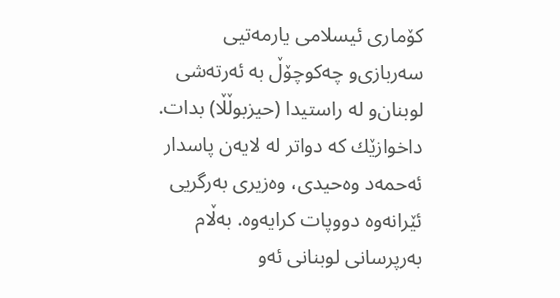كۆماری‌ ئیسلامی‌ یارمه‌تیی‌ سه‌ربازی‌‌و چه‌كوچۆڵ به‌ ئه‌رته‌شی‌ لوبنان‌و له‌ راستیدا (حیزبوڵڵا) بدات. داخوازێك كه‌ دواتر له‌ لایه‌ن پاسدار ئه‌حمه‌د وه‌حیدی‌، وه‌زیری‌ به‌رگریی‌ ئێرانه‌وه‌ دووپات كرایه‌وه‌. به‌ڵام به‌رپرسانی‌ لوبنانی‌ ئه‌و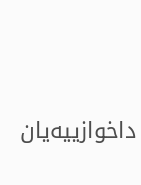داخوازییه‌یان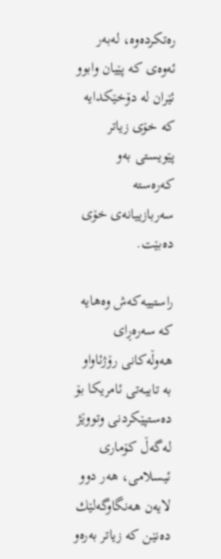ره‌تكرده‌وه‌، له‌به‌ر ئه‌وه‌ی‌ كه‌ پێیان وابوو ئێران له‌ دۆخێكدایه‌ كه‌ خۆی‌ زیاتر پێویستی‌ به‌و كه‌ره‌سته‌ سه‌ربازییانه‌ی‌ خۆی‌ ده‌بێت.

راستییه‌كه‌ش وه‌هایه‌ كه‌ سه‌ره‌ڕای‌ هه‌وڵه‌كانی‌ رۆژئاوا‌و به‌ تایبه‌تی‌ ئامریكا بۆ ده‌ستپێكردنی‌ وتووێژ له‌گه‌ڵ كۆماری‌ ئیسلامی‌، هه‌ر دوو لایه‌ن هه‌نگاوگه‌لێك ده‌نێن كه‌ زیاتر به‌ره‌و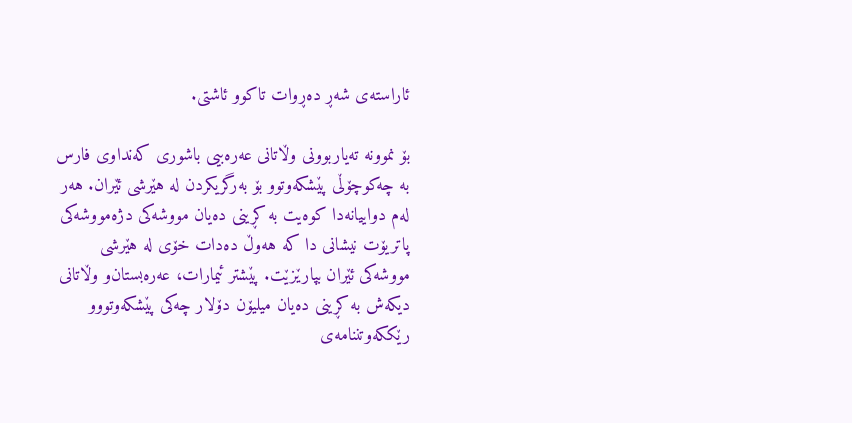ئاراسته‌ی‌ شه‌ڕ ده‌ڕوات تاكوو ئاشتی‌.

بۆ نموونه‌ ته‌یاربوونی‌ وڵاتانی‌ عه‌ره‌بیی‌ باشوری‌ كه‌نداوی‌ فارس به‌ چه‌كوچۆڵی‌ پێشكه‌وتوو بۆ به‌رگریكردن له‌ هێرشی‌ ئێران. هه‌ر له‌م دواییانه‌دا كوه‌یت به‌ كڕینی‌ ده‌یان مووشه‌كی‌ دژه‌مووشه‌كی‌ پاتریۆت نیشانی‌ دا كه‌ هه‌وڵ ده‌دات خۆی‌ له‌ هێرشی‌ مووشه‌كی‌ ئێران بپارێزێت. پێشتر ئیمارات، عه‌ره‌بستان‌و وڵاتانی‌ دیكه‌ش به‌ كڕینی‌ ده‌یان میلیۆن دۆلار چه‌كی‌ پێشكه‌وتوو‌و رێككه‌وتننامه‌ی‌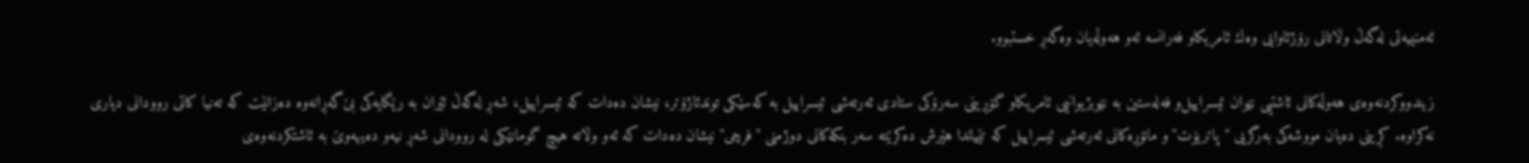ئه‌منییه‌تی‌ له‌گه‌ڵ وڵاتانی‌ رۆژئاوایی‌ وه‌ك ئامریكا‌و فه‌رانسه‌ ئه‌و هه‌وڵه‌یان وه‌گه‌ڕ خستبوو.

زیندووكردنه‌وه‌ی‌ هه‌وڵه‌كانی‌ ئاشتیی‌ نێوان ئیسراییل‌و فه‌له‌ستین به‌ نێوبژیوانیی‌ ئامریكا‌و گۆڕینی‌ سه‌رۆكی‌ ستادی‌ ئه‌رته‌شی‌ ئیسراییل به‌ كه‌سێكی‌ توندئاژۆتر، نیشان ده‌دات كه‌ ئیسراییل، شه‌ڕ له‌گه‌ڵ ئێران به‌ رێگایه‌كی‌ بێ‌گه‌ڕانه‌وه‌ ده‌زانێت كه‌ ته‌نیا كاتی‌ روودانی‌ دیاری‌ نه‌كراوه‌. كڕینی‌ ده‌یان مووشه‌كی‌ به‌رگریی‌ "پاتریۆت"و مانۆڕه‌كانی‌ ئه‌رته‌شی‌ ئیسراییل كه‌ تێیاندا هێرش ده‌كرێته‌ سه‌ر بنكه‌كانی‌ دوژمنی‌ "فرچی" نیشان ده‌دات كه‌ ئه‌و وڵاته‌ هیچ گومانێكی‌ له‌ روودانی‌ شه‌ڕ نیه‌‌و ده‌یهه‌وێ‌ به‌ ئاشتكردنه‌وه‌ی‌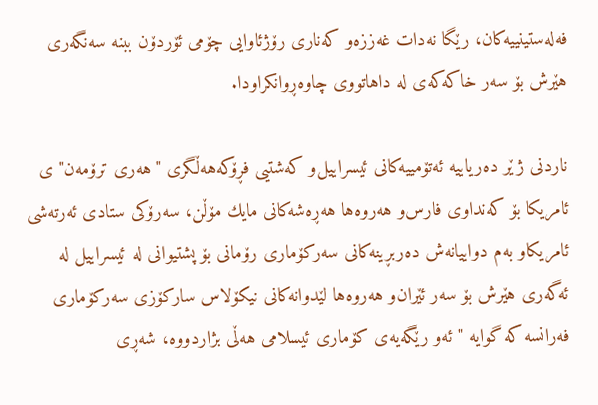فه‌له‌ستینییه‌كان، رێگا نه‌دات غه‌ززه‌‌و كه‌ناری‌ رۆژئاوایی‌ چۆمی‌ ئۆردۆن ببنه‌ سه‌نگه‌ری‌ هێرش بۆ سه‌ر خاكه‌كه‌ی‌ له‌ داهاتووی‌ چاوه‌ڕوانكراودا.

ناردنی‌ ژێر ده‌ریاییه‌ ئه‌تۆمییه‌كانی‌ ئیسراییل‌و كه‌شتیی‌ فڕۆكه‌هه‌ڵگری‌ "هه‌ری‌ ترۆمه‌ن"ی‌ ئامریكا بۆ كه‌نداوی‌ فارس‌و هه‌روه‌ها هه‌ڕه‌شه‌كانی‌ مایك مۆڵن، سه‌رۆكی‌ ستادی‌ ئه‌رته‌شی‌ ئامریكا‌و به‌م دواییانه‌ش ده‌ربڕینه‌كانی‌ سه‌ركۆماری‌ رۆمانی‌ بۆ پشتیوانی‌ له‌ ئیسراییل له‌ ئه‌گه‌ری‌ هێرش بۆ سه‌ر ئێران‌و هه‌روه‌ها لێدوانه‌كانی‌ نیكۆلاس ساركۆزی‌ سه‌ركۆماری‌ فه‌رانسه‌ كه‌ گوایه‌ "ئه‌و رێگه‌یه‌ی‌ كۆماری‌ ئیسلامی‌ هه‌ڵی‌ بژاردووه‌، شه‌ڕی‌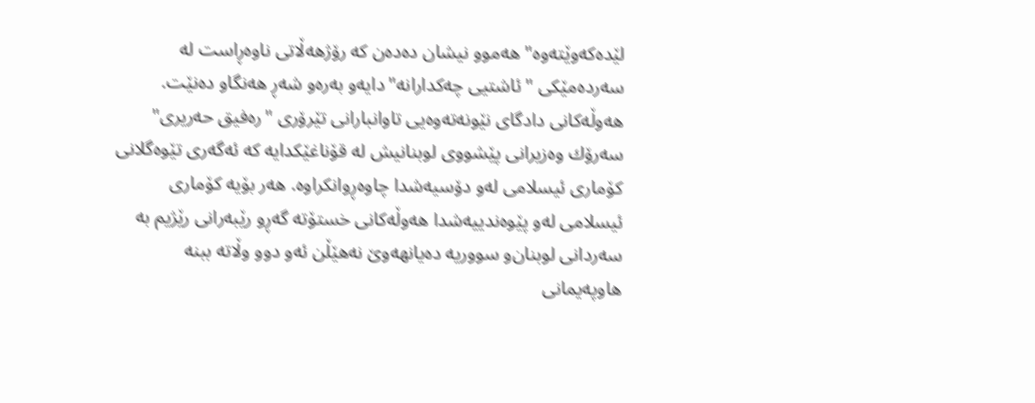لێده‌كه‌وێته‌وه‌" هه‌موو نیشان ده‌ده‌ن كه‌ رۆژهه‌ڵاتی‌ ناوه‌ڕاست له‌ سه‌رده‌مێكی‌ "ئاشتیی‌ چه‌كدارانه‌"دایه‌‌و به‌ره‌و شه‌ڕ هه‌نگاو ده‌نێت. هه‌وڵه‌كانی‌ دادگای‌ نێونه‌ته‌وه‌یی‌ تاوانبارانی‌ تێرۆری‌ "ره‌فیق حه‌ریری‌" سه‌رۆك وه‌زیرانی‌ پێشووی‌ لوبنانیش له‌ قۆناغێكدایه‌ كه‌ ئه‌گه‌ری‌ تێوه‌گلانی‌ كۆماری‌ ئیسلامی‌ له‌و دۆسیه‌شدا چاوه‌ڕوانكراوه‌. هه‌ر بۆیه‌ كۆماری‌ ئیسلامی‌ له‌و پێوه‌ندییه‌شدا هه‌وڵه‌كانی‌ خستۆته‌ گه‌ڕ‌و رێبه‌رانی‌ رێژیم به‌ سه‌ردانی‌ لوبنان‌و سووریه‌ ده‌یانهه‌وێ‌ نه‌هێڵن ئه‌و دوو وڵاته‌ ببنه‌ هاوپه‌یمانی‌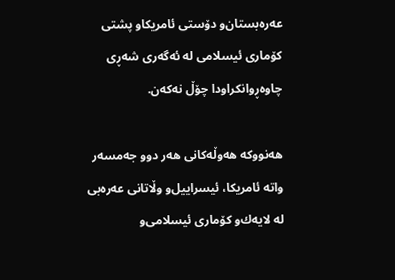عه‌ره‌بستان‌و دۆستی‌ ئامریكا‌و پشتی‌ كۆماری‌ ئیسلامی‌ له‌ ئه‌گه‌ری‌ شه‌ڕی‌ چاوه‌ڕوانكراودا چۆڵ نه‌كه‌ن.

هه‌نووكه‌ هه‌وڵه‌كانی‌ هه‌ر دوو جه‌مسه‌ر واته‌ ئامریكا، ئیسراییل‌و وڵاتانی‌ عه‌ره‌بی‌ له‌ لایه‌ك‌و كۆماری‌ ئیسلامی‌‌و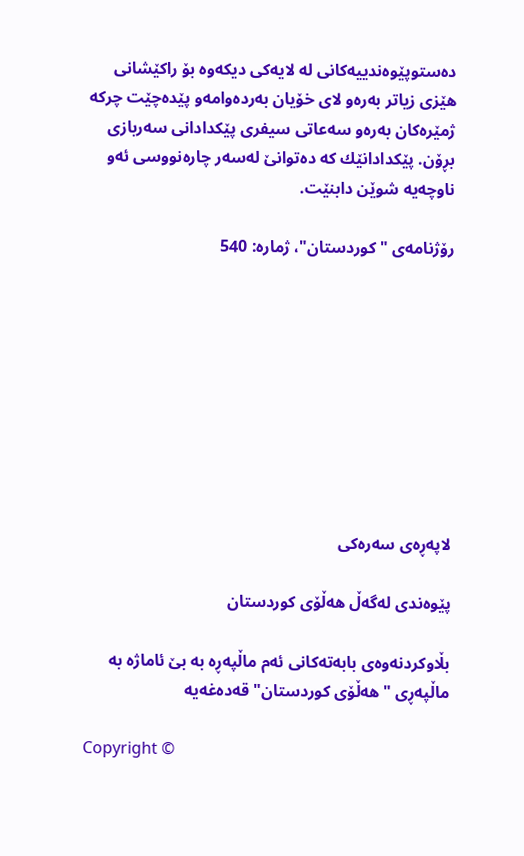ده‌ستوپێوه‌ندییه‌كانی‌ له‌ لایه‌كی‌ دیكه‌وه‌ بۆ راكێشانی‌ هێزی‌ زیاتر به‌ره‌‌و لای‌ خۆیان به‌رده‌وامه‌‌و پێده‌چێت چركه‌ ژمێره‌كان به‌ره‌و سه‌عاتی‌ سیفری‌ پێكدادانی‌ سه‌ربازی‌ بڕۆن. پێكدادانێك كه‌ ده‌توانێ‌ له‌سه‌ر چاره‌نووسی‌ ئه‌و ناوچه‌یه‌ شوێن دابنێت.

رۆژنامه‌ی‌ "كوردستان"، ژماره‌: 540









لاپه‌ڕه‌ی‌ سه‌ره‌كی‌

پێوه‌ندی‌ له‌گه‌ڵ‌ هه‌ڵۆی‌ كوردستان

بڵاوکردنه‌وه‌ی بابه‌ته‌کانی ئه‌م ماڵپه‌ڕه به‌ بێ ئاماژه به ماڵپه‌ڕی‌ "هه‌ڵۆی‌ كوردستان" قه‌ده‌غه‌یه

Copyright ©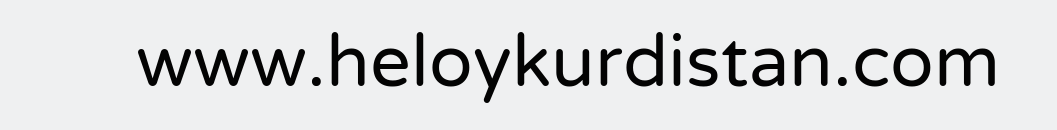www.heloykurdistan.com